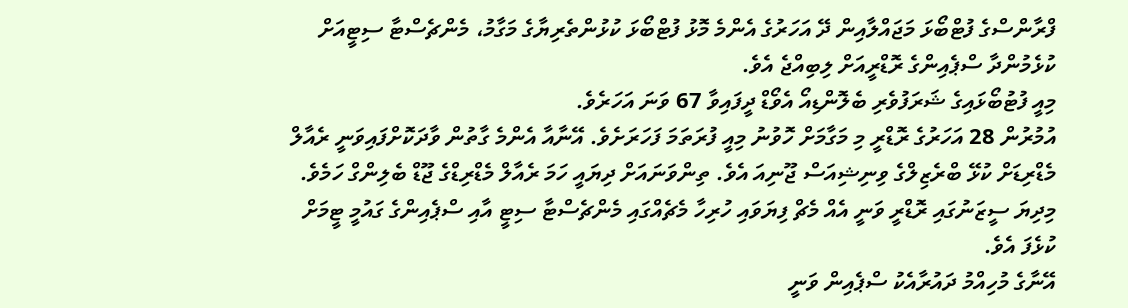ފްރާންސްގެ ފުޓްބޯޅަ މަޖައްލާއިން ދޭ އަހަރުގެ އެންމެ މޮޅު ފުޓްބޯޅަ ކުޅުންތެރިޔާގެ މަގާމު، މެންޗެސްޓާ ސިޓީއަށް ކުޅެމުންދާ ސްޕެއިންގެ ރޮޑްރީއަށް ލިބިއްޖެ އެވެ.
މިއީ ފުޓުބޯޅައިގެ ޝަރަފުވެރި ބެލޮންޑިއޯ އެވޯޑް ދީފައިވާ 67 ވަނަ އަހަރެވެ.
އުމުރުން 28 އަހަރުގެ ރޮޑްރީ މި މަގާމަށް ހޮވުނު މިއީ ފުރަތަމަ ފަހަރަށެވެ. އޭނާއާ އެންމެ ގާތުން ވާދަކޮށްފައިވަނީ ރެއާލް މެޑްރިޑަށް ކުޅޭ ބްރެޒިލްގެ ވިނިޝިއަސް ޖޫނިއަ އެވެ. ތިންވަނައަށް ދިޔައީ ހަމަ ރެއާލް މެޑްރިޑްގެ ޖޫޑް ބެލިންގް ހަމެވެ.
މިދިޔަ ސީޒަނުގައި ރޮޑްރީ ވަނީ އެއް މެޗް ފިޔަވައި ހުރިހާ މެޗެއްގައި މެންޗެސްޓާ ސިޓީ އާއި ސްޕެއިންގެ ގައުމީ ޓީމަށް ކުޅެފަ އެވެ.
އޭނާގެ މުހިއްމު ދައުރާއެކު ސްޕެއިން ވަނީ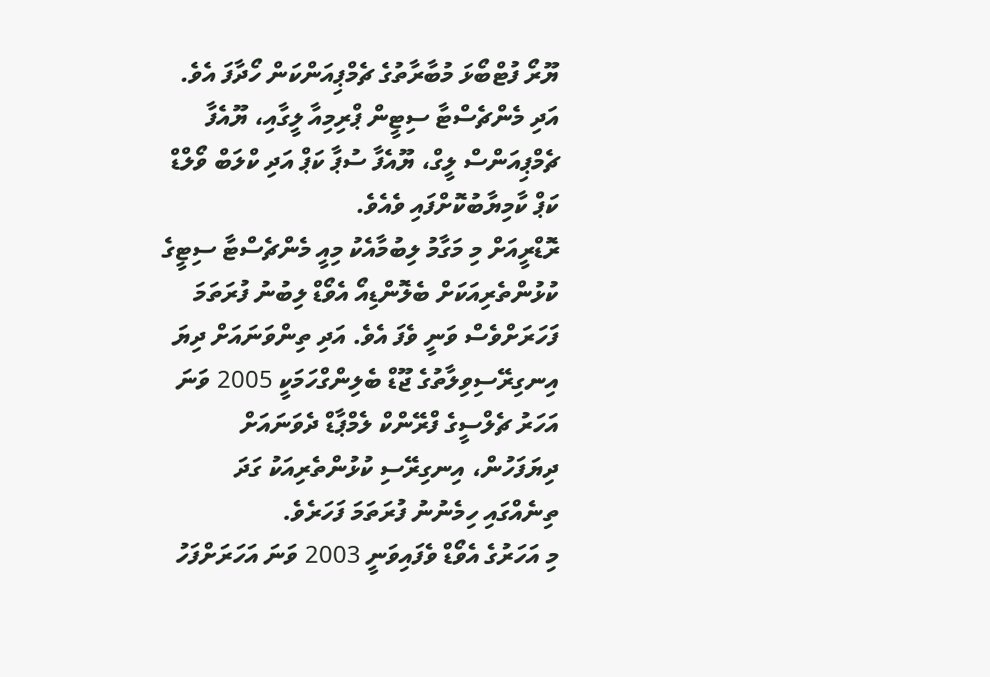ޔޫރޯ ފުޓްބޯޅަ މުބާރާތުގެ ޗެމްޕިއަންކަން ހޯދާފަ އެވެ. އަދި މެންޗެސްޓާ ސިޓީން ޕްރިމިއާ ލީގާއި، ޔޫއެފާ ޗެމްޕިއަންސް ލީގް، ޔޫއެފާ ސުޕާ ކަޕް އަދި ކްލަބް ވޯލްޑް ކަޕް ކާމިޔާބުކޮށްފައި ވެއެވެ.
ރޮޑްރީއަށް މި މަގާމު ލިބުމާއެކު މިއީ މެންޗެސްޓާ ސިޓީގެ ކުޅުންތެރިއަކަށް ބެލޮންޑިއޯ އެވޯޑް ލިބުނު ފުރަތަމަ ފަހަރަށްވެސް ވަނީ ވެފަ އެވެ. އަދި ތިންވަނައަށް ދިޔަ އިނގިރޭސިވިލާތުގެ ޖޫޑް ބެލިންގްހަމަކީ 2005 ވަނަ އަހަރު ޗެލްސީގެ ފްރޭންކް ލެމްޕާޑް ދެވަނައަށް ދިޔަފަހުން، އިނގިރޭސި ކުޅުންތެރިއަކު ގަދަ ތިނެއްގައި ހިމެނުނު ފުރަތަމަ ފަހަރެވެ.
މި އަހަރުގެ އެވޯޑް ވެފައިވަނީ 2003 ވަނަ އަހަރަށްފަހު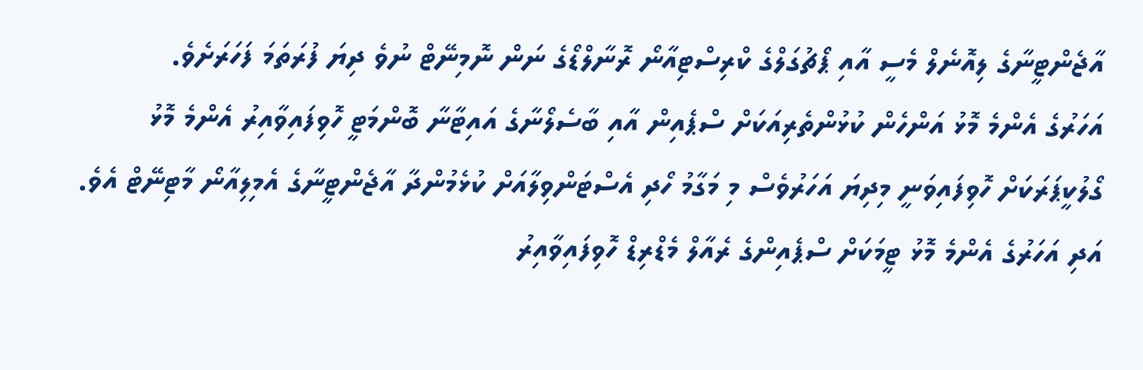އާޖެންޓީނާގެ ލިއޮނެލް މެސީ އާއި ޕޯޗުގަލްގެ ކްރިސްޓިއާނޯ ރޮނާލްޑޯގެ ނަން ނޮމިނޭޓް ނުވެ ދިޔަ ފުރަތަމަ ފަހަރަށެވެ.
އަހަރުގެ އެންމެ މޮޅު އަންހެން ކުޅުންތެރިއަކަށް ސްޕެއިން އާއި ބާސެލޯނާގެ އައިޓާނާ ބޮންމަޓީ ހޮވިފައިވާއިރު އެންމެ މޮޅު ގޯލުކީޕަރަކަށް ހޮވިފައިވަނީ މިދިޔަ އަހަރުވެސް މި މަގާމު ހޯދި އެސްޓަންވިލާއަށް ކުޅެމުންދާ އާޖެންޓީނާގެ އެމިލިއާނޯ މާޓިނޭޓް އެވެ. އަދި އަހަރުގެ އެންމެ މޮޅު ޓީމަކަށް ސްޕެއިންގެ ރެއާލް މެޑްރިޑް ހޮވިފައިވާއިރު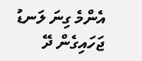އެންމެ ގިނަ ލަނޑު ޖަހައިގެން ދޭ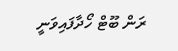ރަން ބޫޓް ހޯދާފައިވަނީ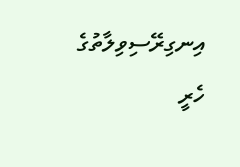އިނގިރޭސިވިލާތުގެ ހެރީ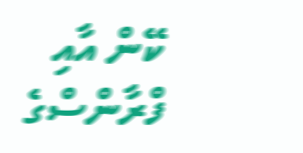ކޭން އާއި ފްރާންސްގެ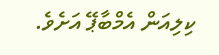ކިލިއަން އެމްބާޕޭ އަށެވެ.